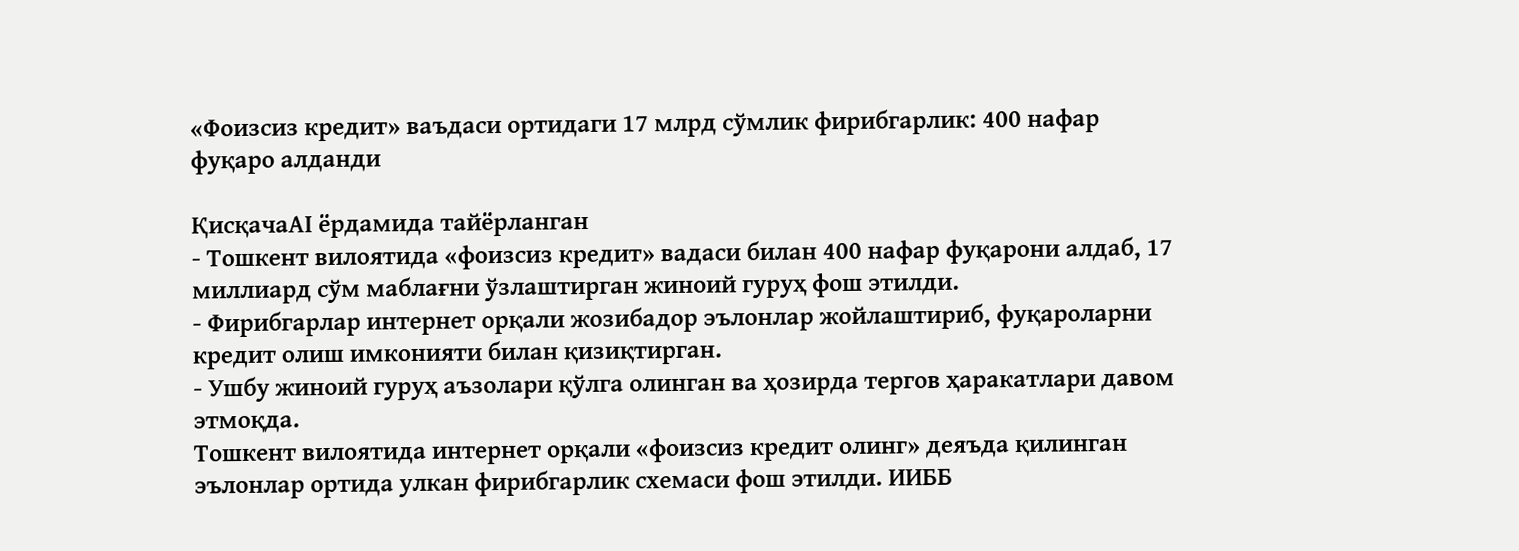«Фоизсиз кредит» ваъдаси ортидаги 17 млрд сўмлик фирибгарлик: 400 нафар фуқаро алданди

ҚисқачаAI ёрдамида тайёрланган
- Тошкент вилоятида «фоизсиз кредит» вадаси билан 400 нафар фуқарони алдаб, 17 миллиард сўм маблағни ўзлаштирган жиноий гуруҳ фош этилди.
- Фирибгарлар интернет орқали жозибадор эълонлар жойлаштириб, фуқароларни кредит олиш имконияти билан қизиқтирган.
- Ушбу жиноий гуруҳ аъзолари қўлга олинган ва ҳозирда тергов ҳаракатлари давом этмоқда.
Тошкент вилоятида интернет орқали «фоизсиз кредит олинг» деяъда қилинган эълонлар ортида улкан фирибгарлик схемаси фош этилди. ИИББ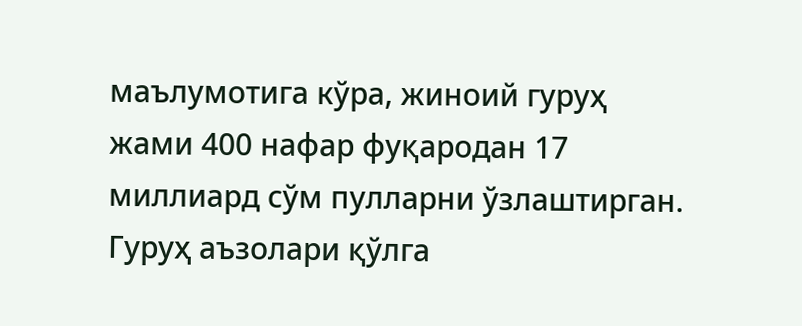маълумотига кўра, жиноий гуруҳ жами 400 нафар фуқародан 17 миллиард сўм пулларни ўзлаштирган. Гуруҳ аъзолари қўлга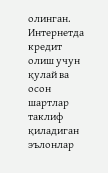олинган.
Интернетда кредит олиш учун қулай ва осон шартлар таклиф қиладиган эълонлар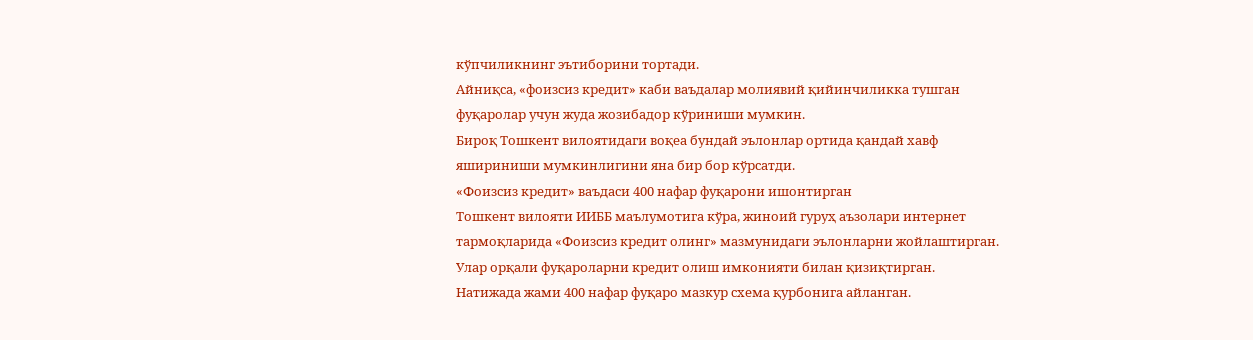кўпчиликнинг эътиборини тортади.
Айниқса, «фоизсиз кредит» каби ваъдалар молиявий қийинчиликка тушган фуқаролар учун жуда жозибадор кўриниши мумкин.
Бироқ Тошкент вилоятидаги воқеа бундай эълонлар ортида қандай хавф яшириниши мумкинлигини яна бир бор кўрсатди.
«Фоизсиз кредит» ваъдаси 400 нафар фуқарони ишонтирган
Тошкент вилояти ИИББ маълумотига кўра, жиноий гуруҳ аъзолари интернет тармоқларида «Фоизсиз кредит олинг» мазмунидаги эълонларни жойлаштирган.
Улар орқали фуқароларни кредит олиш имконияти билан қизиқтирган.
Натижада жами 400 нафар фуқаро мазкур схема қурбонига айланган.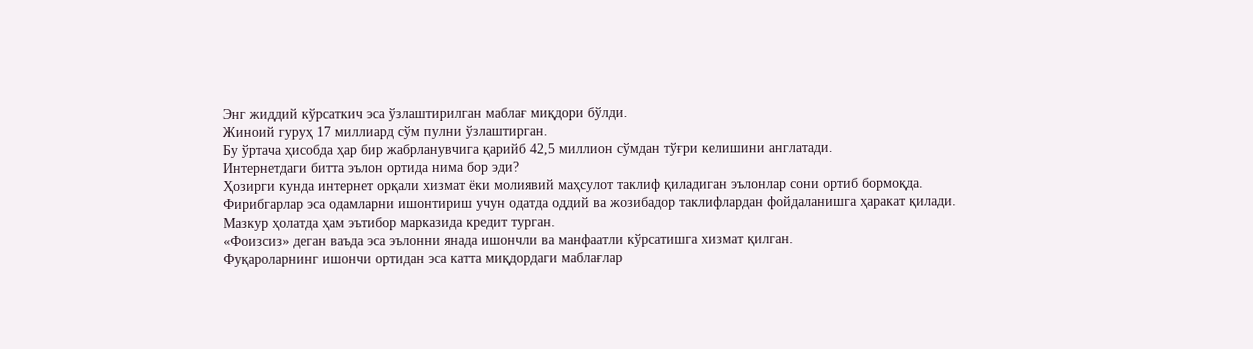Энг жиддий кўрсаткич эса ўзлаштирилган маблағ миқдори бўлди.
Жиноий гуруҳ 17 миллиард сўм пулни ўзлаштирган.
Бу ўртача ҳисобда ҳар бир жабрланувчига қарийб 42,5 миллион сўмдан тўғри келишини англатади.
Интернетдаги битта эълон ортида нима бор эди?
Ҳозирги кунда интернет орқали хизмат ёки молиявий маҳсулот таклиф қиладиган эълонлар сони ортиб бормоқда.
Фирибгарлар эса одамларни ишонтириш учун одатда оддий ва жозибадор таклифлардан фойдаланишга ҳаракат қилади.
Мазкур ҳолатда ҳам эътибор марказида кредит турган.
«Фоизсиз» деган ваъда эса эълонни янада ишончли ва манфаатли кўрсатишга хизмат қилган.
Фуқароларнинг ишончи ортидан эса катта миқдордаги маблағлар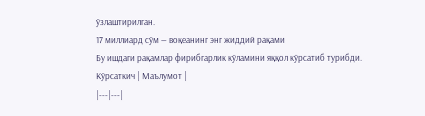ўзлаштирилган.
17 миллиард сўм — воқеанинг энг жиддий рақами
Бу ишдаги рақамлар фирибгарлик кўламини яққол кўрсатиб турибди.
Кўрсаткич | Маълумот |
|---|---|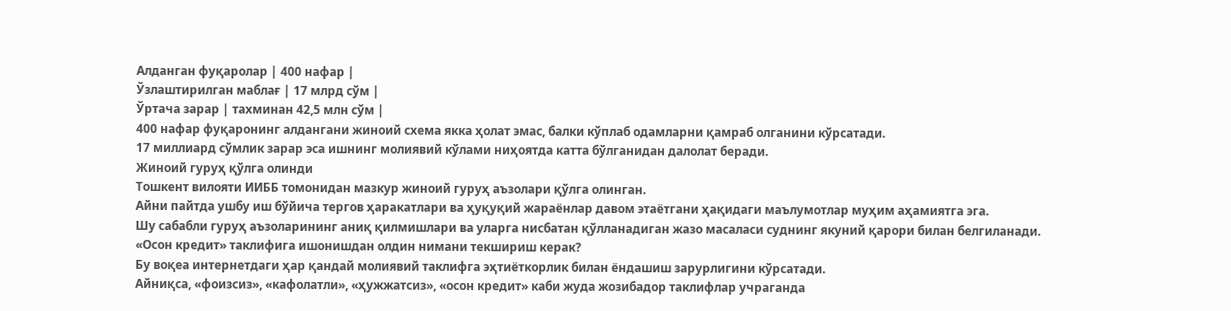Алданган фуқаролар | 400 нафар |
Ўзлаштирилган маблағ | 17 млрд сўм |
Ўртача зарар | тахминан 42,5 млн сўм |
400 нафар фуқаронинг алдангани жиноий схема якка ҳолат эмас, балки кўплаб одамларни қамраб олганини кўрсатади.
17 миллиард сўмлик зарар эса ишнинг молиявий кўлами ниҳоятда катта бўлганидан далолат беради.
Жиноий гуруҳ қўлга олинди
Тошкент вилояти ИИББ томонидан мазкур жиноий гуруҳ аъзолари қўлга олинган.
Айни пайтда ушбу иш бўйича тергов ҳаракатлари ва ҳуқуқий жараёнлар давом этаётгани ҳақидаги маълумотлар муҳим аҳамиятга эга.
Шу сабабли гуруҳ аъзоларининг аниқ қилмишлари ва уларга нисбатан қўлланадиган жазо масаласи суднинг якуний қарори билан белгиланади.
«Осон кредит» таклифига ишонишдан олдин нимани текшириш керак?
Бу воқеа интернетдаги ҳар қандай молиявий таклифга эҳтиёткорлик билан ёндашиш зарурлигини кўрсатади.
Айниқса, «фоизсиз», «кафолатли», «ҳужжатсиз», «осон кредит» каби жуда жозибадор таклифлар учраганда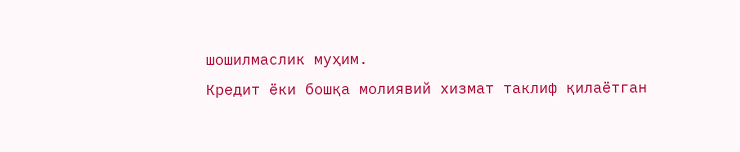шошилмаслик муҳим.
Кредит ёки бошқа молиявий хизмат таклиф қилаётган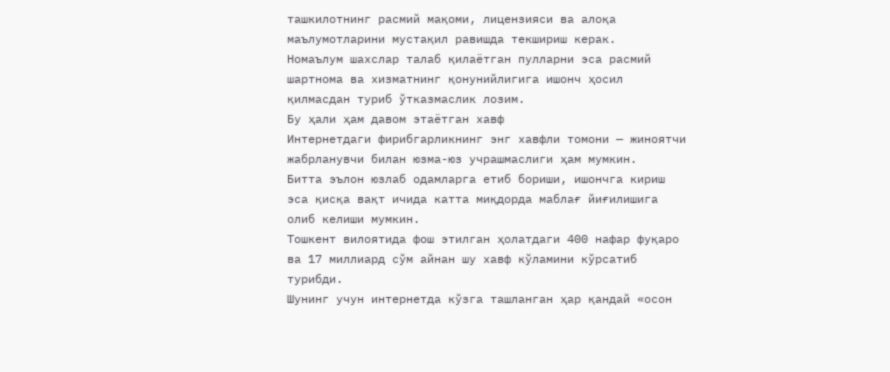ташкилотнинг расмий мақоми, лицензияси ва алоқа маълумотларини мустақил равишда текшириш керак.
Номаълум шахслар талаб қилаётган пулларни эса расмий шартнома ва хизматнинг қонунийлигига ишонч ҳосил қилмасдан туриб ўтказмаслик лозим.
Бу ҳали ҳам давом этаётган хавф
Интернетдаги фирибгарликнинг энг хавфли томони — жиноятчи жабрланувчи билан юзма-юз учрашмаслиги ҳам мумкин.
Битта эълон юзлаб одамларга етиб бориши, ишончга кириш эса қисқа вақт ичида катта миқдорда маблағ йиғилишига олиб келиши мумкин.
Тошкент вилоятида фош этилган ҳолатдаги 400 нафар фуқаро ва 17 миллиард сўм айнан шу хавф кўламини кўрсатиб турибди.
Шунинг учун интернетда кўзга ташланган ҳар қандай «осон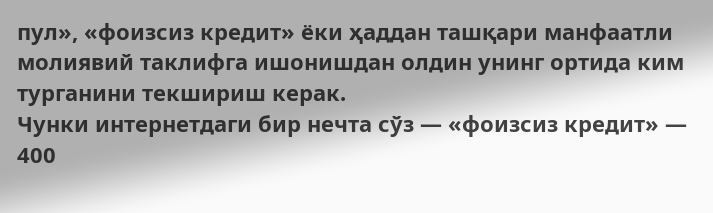пул», «фоизсиз кредит» ёки ҳаддан ташқари манфаатли молиявий таклифга ишонишдан олдин унинг ортида ким турганини текшириш керак.
Чунки интернетдаги бир нечта сўз — «фоизсиз кредит» — 400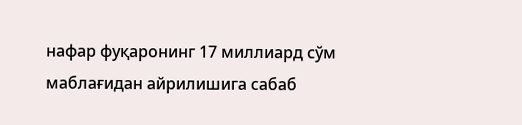нафар фуқаронинг 17 миллиард сўм маблағидан айрилишига сабаб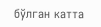бўлган катта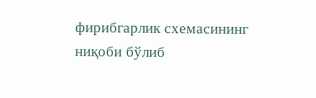фирибгарлик схемасининг ниқоби бўлиб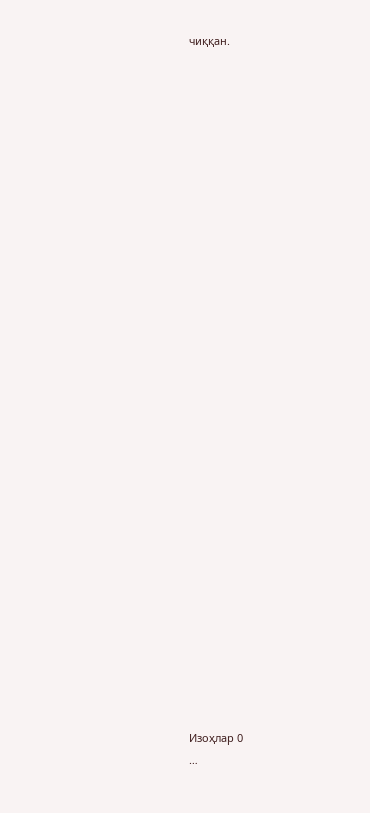чиққан.































Изоҳлар 0
…